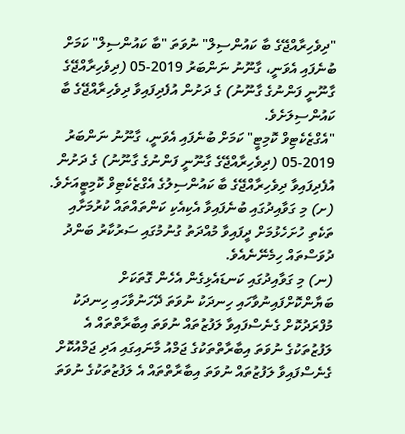"ދިވެހިރާއްޖޭގެ ބާ ކައުންސިލް" ނުވަތަ "ބާ ކައުންސިލް" ކަމަށް ބުނެފައި އެވަނީ، ގާނޫނު ނަންބަރު 2019-05 (ދިވެހިރާއްޖޭގެ ގާނޫނީ ފަންނުގެ ގާނޫނު) ގެ ދަށުން އުފެދިފައިވާ ދިވެހިރާއްޖޭގެ ބާ ކައުންސިލަށެވެ.
"އެގްޒެކެޓިވް ކޮމިޓީ" ކަމަށް ބުނެފައި އެވަނީ، ގާނޫނު ނަންބަރު 2019-05 (ދިވެހިރާއްޖޭގެ ގާނޫނީ ފަންނުގެ ގާނޫނު) ގެ ދަށުން އުފެދިފައިވާ ދިވެހިރާއްޖޭގެ ބާ ކައުންސިލުގެ އެގްޒެކެޓިވް ކޮމިޓީއަށެވެ.
(ށ) މި ގަވާއިދުގައި ބުނެފައިވާ އެކިއެކި ކަންތައްތައް ކުރުމަށާއި ތަކެތި ހުށަހެޅުމަށް ދީފައިވާ މުއްދަތު ގުނުމުގައި ސަރުކާރު ބަންދު ދުވަސްތައް ހިމެނޭނެއެވެ.
(ނ) މި ގަވާއިދުގައި ކަނޑައެޅިގެން އެހެން ގޮތަކަށް ބަޔާންކޮށްފައިނުވާހައި ހިނދަކު ނުވަތަ ދޭހަނުވާހައި ހިނދަކު މުފްރަދުކޮށް ގެނެސްފައިވާ ލަފުޒުތައް ނުވަތަ އިބާރާތްތައް އެ ލަފުޒުތަކުގެ ނުވަތަ އިބާރާތްތަކުގެ ޖަމްއު މާނައިގައި އަދި ޖަމްއުކޮށް ގެނެސްފައިވާ ލަފުޒުތައް ނުވަތަ އިބާރާތްތައް އެ ލަފުޒުތަކުގެ ނުވަތަ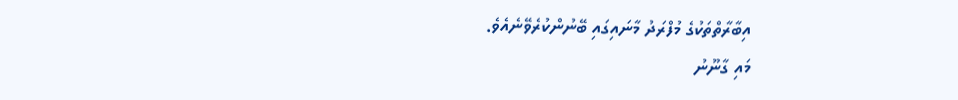އިބާރާތްތަކުގެ މުފްރަދު މާނައިގައި ބޭނުންކުރެވޭނެއެވެ.
މައި ގާނޫނު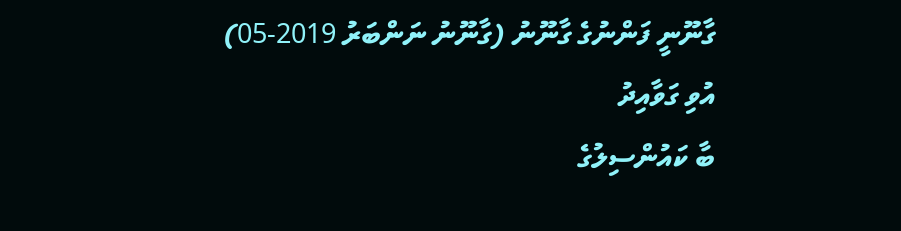ގާނޫނީ ފަންނުގެ ގާނޫނު (ގާނޫނު ނަންބަރު 2019-05)
އުވި ގަވާއިދު
ބާ ކައުންސިލުގެ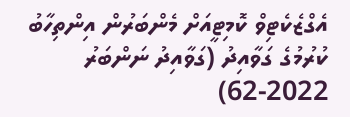އެގްޒެކެޓިވް ކޮމިޓީއަށް މެންބަރުން އިންތިހާބު ކުރުމުގެ ގަވާއިދު (ގަވާއިދު ނަންބަރު 2022-62)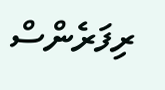ރިފަރެންސް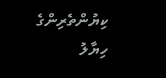ކިޔުންތެރިންގެ ހިޔާލު